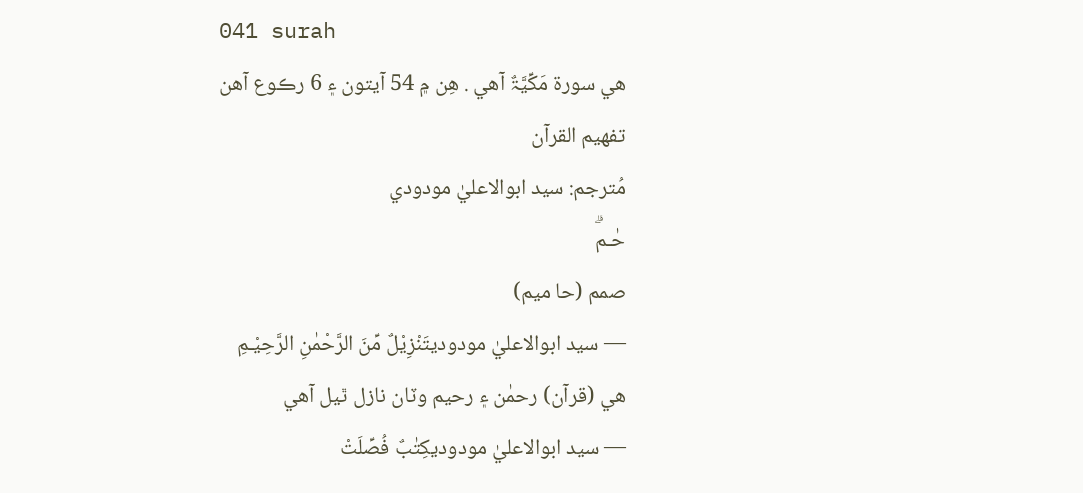041 surah
ھي سورة مَکِّیَّۃٌ آھي . ھِن ۾ 54 آيتون ۽ 6 رڪوع آھن
تفھيم القرآن
مُترجم: سيد ابوالاعليٰ مودودي
حٰـمۗ
صمم (حا ميم)
— سيد ابوالاعليٰ مودوديتَنْزِيْلٌ مِّنَ الرَّحْمٰنِ الرَّحِيْـمِ
هي (قرآن) رحمٰن ۽ رحيم وٽان نازل ٿيل آهي
— سيد ابوالاعليٰ مودوديكِتٰبٌ فُصِّلَتْ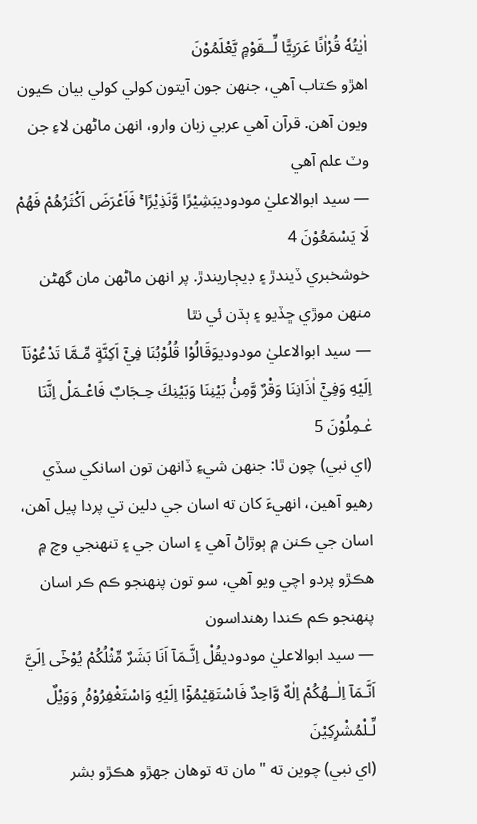اٰيٰتُهٗ قُرْاٰنًا عَرَبِيًّا لِّــقَوْمٍ يَّعْلَمُوْنَ
اهڙو ڪتاب آهي، جنهن جون آيتون کولي کولي بيان ڪيون ويون آهن. قرآن آهي عربي زبان وارو، انهن ماڻهن لاءِ جن وٽ علم آهي
— سيد ابوالاعليٰ مودوديبَشِيْرًا وَّنَذِيْرًا ۚ فَاَعْرَضَ اَكْثَرُهُمْ فَهُمْ لَا يَسْمَعُوْنَ 4
خوشخبري ڏيندڙ ۽ ڊيڄاريندڙ. پر انهن ماڻهن مان گهڻن منهن موڙي ڇڏيو ۽ ٻڌن ئي نٿا
— سيد ابوالاعليٰ مودوديوَقَالُوْا قُلُوْبُنَا فِيْٓ اَكِنَّةٍ مِّـمَّا تَدْعُوْنَآ اِلَيْهِ وَفِيْٓ اٰذَانِنَا وَقْرٌ وَّمِنْۢ بَيْنِنَا وَبَيْنِكَ حِـجَابٌ فَاعْـمَلْ اِنَّنَا عٰـمِلُوْنَ 5
(اي نبي) چون ٿا: جنهن شيءِ ڏانهن تون اسانکي سڏي رهيو آهين، انهيءَ کان ته اسان جي دلين تي پردا پيل آهن، اسان جي ڪنن ۾ ٻوڙاڻ آهي ۽ اسان جي ۽ تنهنجي وچ ۾ هڪڙو پردو اچي ويو آهي، سو تون پنهنجو ڪم ڪر اسان پنهنجو ڪم ڪندا رهنداسون
— سيد ابوالاعليٰ مودوديقُلْ اِنَّـمَآ اَنَا بَشَرٌ مِّثْلُكُمْ يُوْحٰٓى اِلَيَّ اَنَّـمَآ اِلٰــهُكُمْ اِلٰهٌ وَّاحِدٌ فَاسْتَقِيْمُوْٓا اِلَيْهِ وَاسْتَغْفِرُوْهُ ۭ وَوَيْلٌ لِّـلْمُشْرِكِيْنَ
(اي نبي) چوين ته "مان ته توهان جهڙو هڪڙو بشر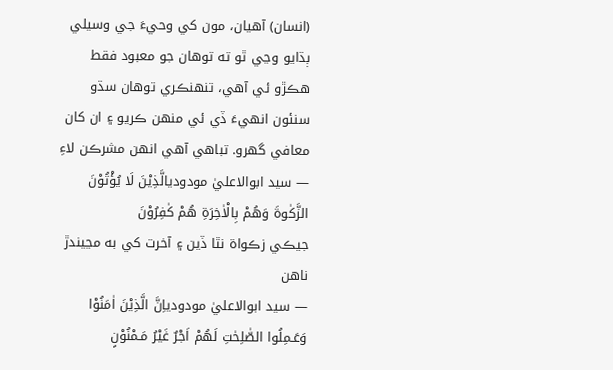(انسان) آهيان، مون کي وحيءَ جي وسيلي ٻڌايو وڃي ٿو ته توهان جو معبود فقط هڪڙو ئي آهي، تنهنڪري توهان سڌو سنئون انهيءَ ڏي ئي منهن ڪريو ۽ ان کان معافي گهرو. تباهي آهي انهن مشرڪن لاءِ
— سيد ابوالاعليٰ مودوديالَّذِيْنَ لَا يُؤْتُوْنَ الزَّكٰوةَ وَهُمْ بِالْاٰخِرَةِ هُمْ كٰفِرُوْنَ
جيڪي زڪواة نٿا ڏين ۽ آخرت کي به مڃيندڙ ناهن
— سيد ابوالاعليٰ مودودياِنَّ الَّذِيْنَ اٰمَنُوْا وَعَـمِلُوا الصّٰلِحٰتِ لَهُمْ اَجْرٌ غَيْرُ مَـمْنُوْنٍ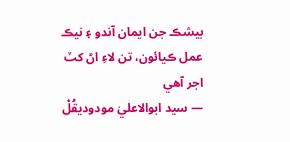بيشڪ جن ايمان آندو ۽ نيڪ عمل ڪيائون، تن لاءِ اڻ کٽ اجر آهي
— سيد ابوالاعليٰ مودوديقُلْ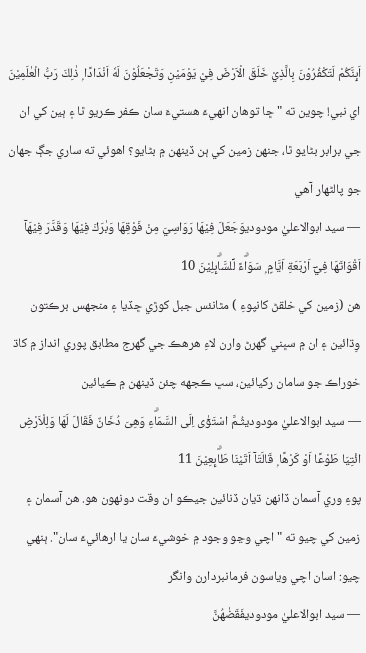اَىِٕنَّكُمْ لَتَكْفُرُوْنَ بِالَّذِيْ خَلَقَ الْاَرْضَ فِيْ يَوْمَيْنِ وَتَجْعَلُوْنَ لَهٗ اَنْدَادًا ۭ ذٰلِكَ رَبُّ الْعٰلَمِيْنَ
اي نبي! چوين ته "ڇا توهان انهيءَ هستيءَ سان ڪفر ڪريو ٿا ۽ ٻين کي ان جي برابر بڻايو ٿا، جنهن زمين کي ٻن ڏينهن ۾ بڻايو؟ اهوئي ته ساري جڳ جهان جو پالڻهار آهي
— سيد ابوالاعليٰ مودوديوَجَعَلَ فِيْهَا رَوَاسِيَ مِنْ فَوْقِهَا وَبٰرَكَ فِيْهَا وَقَدَّرَ فِيْهَآ اَقْوَاتَهَا فِيْٓ اَرْبَعَةِ اَيَّامٍ ۭ سَوَاۗءً لِّلسَّاۗىِٕلِيْنَ 10
هن (زمين کي خلقڻ کانپوءِ ) مٿانئس جبل کوڙي ڇڏيا ۽ منجهس برڪتون وِڌائين ۽ ان ۾ سڀني گهرڻ وارن لاءِ هرهڪ جي گهرج مطابق پوري انداز ۾ کاڌ خوراڪ جو سامان رکيائين، سڀ ڪجهه چئن ڏينهن ۾ ڪيائين
— سيد ابوالاعليٰ مودوديثُـمَّ اسْتَوٰٓى اِلَى السَّمَاۗءِ وَهِىَ دُخَانٌ فَقَالَ لَهَا وَلِلْاَرْضِ ائْتِيَا طَوْعًا اَوْ كَرْهًا ۭ قَالَتَآ اَتَيْنَا طَاۗىِٕعِيْنَ 11
پوءِ وري آسمان ڏانهن ڌيان ڏنائين جيڪو ان وقت دونهون هو. هن آسمان ۽ زمين کي چيو ته "اچي وڃو وجود ۾ خوشيءَ سان يا ارهائيءَ سان". ٻنهي چيو: اسان اچي وياسون فرمانبردارن وانگر
— سيد ابوالاعليٰ مودوديفَقَضٰهُنَّ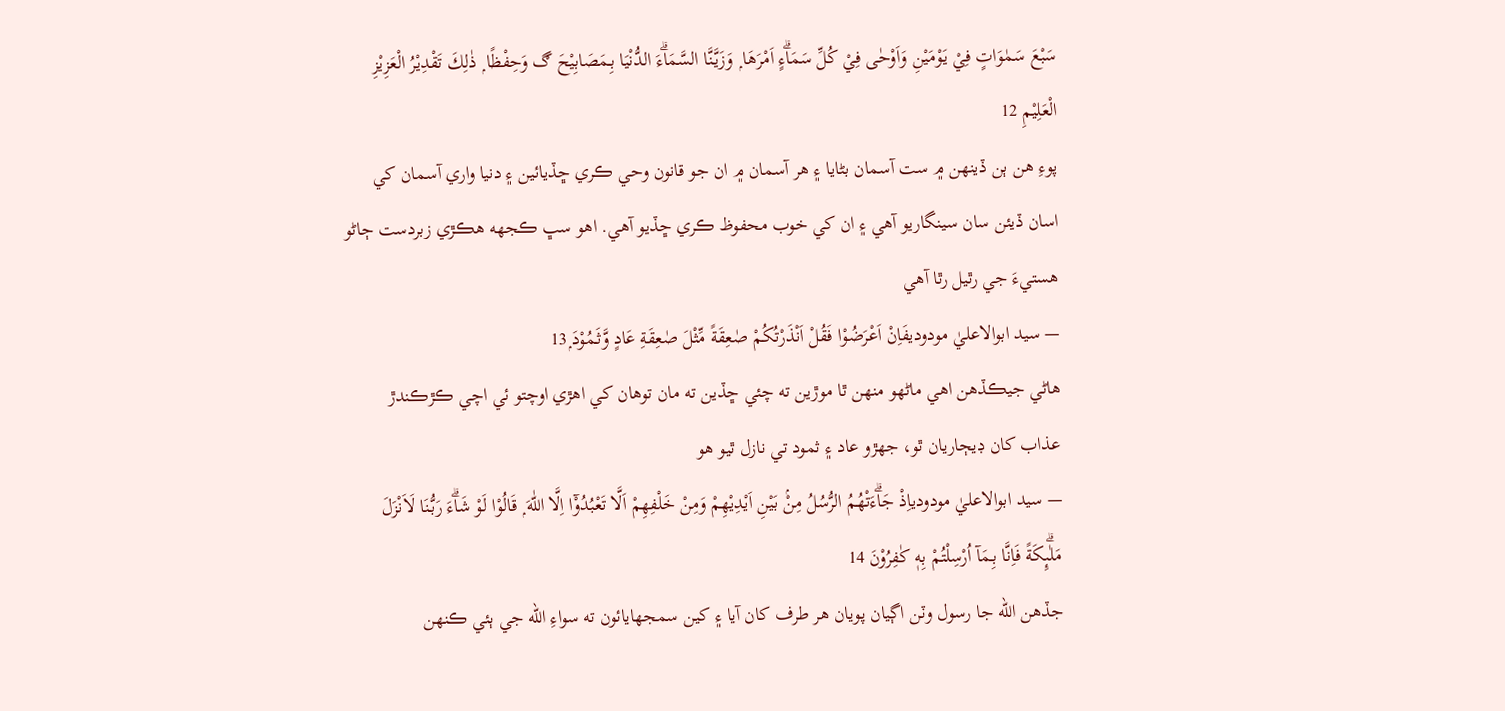سَبْعَ سَمٰوَاتٍ فِيْ يَوْمَيْنِ وَاَوْحٰى فِيْ كُلِّ سَمَاۗءٍ اَمْرَهَا ۭ وَزَيَّنَّا السَّمَاۗءَ الدُّنْيَا بِـمَصَابِيْحَ ڰ وَحِفْظًا ۭ ذٰلِكَ تَقْدِيْرُ الْعَزِيْزِ الْعَلِيْمِ 12
پوءِ هن ٻن ڏينهن ۾ ست آسمان بڻايا ۽ هر آسمان ۾ ان جو قانون وحي ڪري ڇڏيائين ۽ دنيا واري آسمان کي اسان ڏيئن سان سينگاريو آهي ۽ ان کي خوب محفوظ ڪري ڇڏيو آهي. اهو سڀ ڪجهه هڪڙي زبردست ڄاڻو هستيءَ جي رٿيل رٿا آهي
— سيد ابوالاعليٰ مودوديفَاِنْ اَعْرَضُوْا فَقُلْ اَنْذَرْتُكُمْ صٰعِقَةً مِّثْلَ صٰعِقَةِ عَادٍ وَّثَـمُوْدَ ۭ13
هاڻي جيڪڏهن اهي ماڻهو منهن ٿا موڙين ته چئي ڇڏين ته مان توهان کي اهڙي اوچتو ئي اچي ڪڙڪندڙ عذاب کان ڊيڄاريان ٿو، جهڙو عاد ۽ ثمود تي نازل ٿيو هو
— سيد ابوالاعليٰ مودودياِذْ جَاۗءَتْهُمُ الرُّسُلُ مِنْۢ بَيْنِ اَيْدِيْهِمْ وَمِنْ خَلْفِهِمْ اَلَّا تَعْبُدُوْٓا اِلَّا اللّٰهَ ۭ قَالُوْا لَوْ شَاۗءَ رَبُّنَا لَاَنْزَلَ مَلٰۗىِٕكَةً فَاِنَّا بِـمَآ اُرْسِلْتُمْ بِهٖ كٰفِرُوْنَ 14
جڏهن الله جا رسول وٽن اڳيان پويان هر طرف کان آيا ۽ کين سمجهايائون ته سواءِ الله جي ٻئي ڪنهن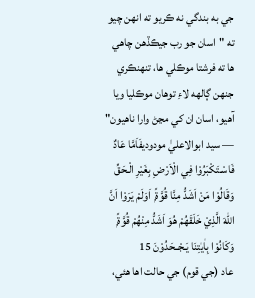جي به بندگي نه ڪريو ته انهن چيو ته "اسان جو رب جيڪڏهن چاهي ها ته فرشتا موڪلي ها، تنهنڪري جنهن ڳالهه لاءِ توهان موڪليا ويا آهيو، اسان ان کي مڃڻ وارا ناهيون"
— سيد ابوالاعليٰ مودوديفَاَمَّا عَادٌ فَاسْـتَكْبَرُوْا فِي الْاَرْضِ بِغَيْرِ الْـحَقِّ وَقَالُوْا مَنْ اَشَدُّ مِنَّا قُوَّةً ۭ اَوَلَمْ يَرَوْا اَنَّ اللّٰهَ الَّذِيْ خَلَقَهُمْ هُوَ اَشَدُّ مِنْهُمْ قُوَّةً ۭ وَكَانُوْا بِاٰيٰتِنَا يَـجْــحَدُوْنَ 15
عاد (جي قوم) جي حالت اها هئي،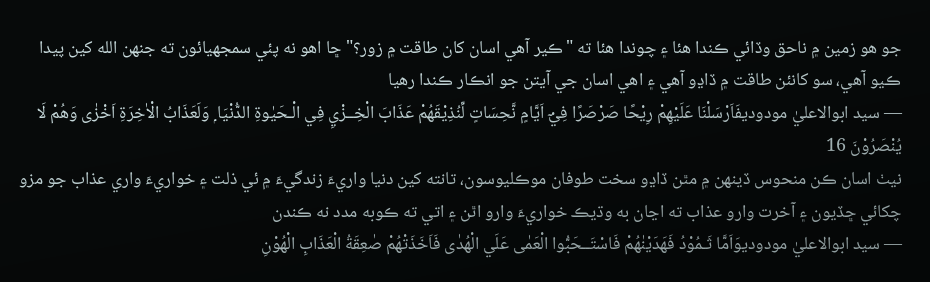جو هو زمين ۾ ناحق وڏائي ڪندا هئا ۽ چوندا هئا ته "ڪير آهي اسان کان طاقت ۾ زور؟" ڇا اهو نه پئي سمجهيائون ته جنهن الله کين پيدا ڪيو آهي، سو کانئن طاقت ۾ ڏاڍو آهي ۽ اهي اسان جي آيتن جو انڪار ڪندا رهيا
— سيد ابوالاعليٰ مودوديفَاَرْسَلْنَا عَلَيْهِمْ رِيْحًا صَرْصَرًا فِيْٓ اَيَّامٍ نَّحِسَاتٍ لِّنُذِيْقَهُمْ عَذَابَ الْخِــزْيِ فِي الْـحَيٰوةِ الدُّنْيَا ۭ وَلَعَذَابُ الْاٰخِرَةِ اَخْزٰى وَهُمْ لَا يُنْصَرُوْنَ 16
نيٺ اسان ڪن منحوس ڏينهن ۾ مٿن ڏاڍو سخت طوفان موڪليوسون، تانته کين دنيا واريءَ زندگيءَ ۾ ئي ذلت ۽ خواريءَ واري عذاب جو مزو چکائي ڇڏيون ۽ آخرت وارو عذاب ته اڃان به وڌيڪ خواريءَ وارو اٿن ۽ اتي ته ڪوبه مدد نه ڪندن
— سيد ابوالاعليٰ مودوديوَاَمَّا ثَـمُوْدُ فَهَدَيْنٰهُمْ فَاسْتَــحَبُّوا الْعَمٰى عَلَي الْهُدٰى فَاَخَذَتْهُمْ صٰعِقَةُ الْعَذَابِ الْهُوْنِ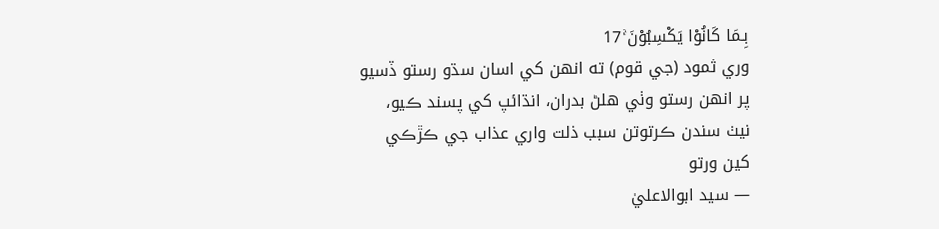بِـمَا كَانُوْا يَكْسِبُوْنَ ۚ17
وري ثمود (جي قوم) ته انهن کي اسان سڌو رستو ڏسيو پر انهن رستو وٺي هلڻ بدران، انڌائپ کي پسند ڪيو، نيٺ سندن ڪرتوتن سبب ذلت واري عذاب جي ڪڙڪي کين ورتو
— سيد ابوالاعليٰ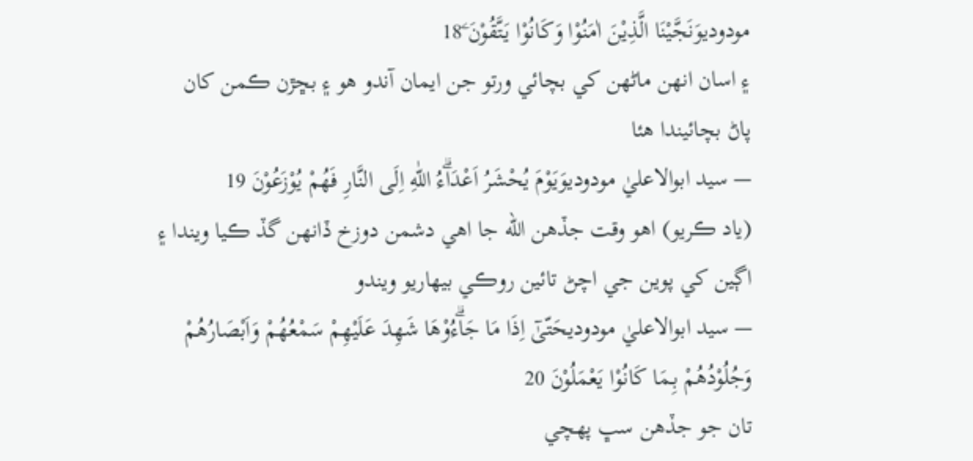مودوديوَنَجَّيْنَا الَّذِيْنَ اٰمَنُوْا وَكَانُوْا يَتَّقُوْنَ ۧ18
۽ اسان انهن ماڻهن کي بچائي ورتو جن ايمان آندو هو ۽ بڇڙن ڪمن کان پاڻ بچائيندا هئا
— سيد ابوالاعليٰ مودوديوَيَوْمَ يُحْشَرُ اَعْدَاۗءُ اللّٰهِ اِلَى النَّارِ فَهُمْ يُوْزَعُوْنَ 19
(ياد ڪريو) اهو وقت جڏهن الله جا اهي دشمن دوزخ ڏانهن گڏ ڪيا ويندا ۽ اڳين کي پوين جي اچڻ تائين روڪي بيهاريو ويندو
— سيد ابوالاعليٰ مودوديحَتّىٰٓ اِذَا مَا جَاۗءُوْهَا شَهِدَ عَلَيْهِمْ سَمْعُهُمْ وَاَبْصَارُهُمْ وَجُلُوْدُهُمْ بِـمَا كَانُوْا يَعْمَلُوْنَ 20
تان جو جڏهن سڀ پهچي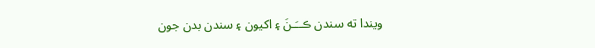ويندا ته سندن ڪــَـنَ ۽ اکيون ۽ سندن بدن جون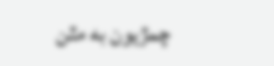چمڙيون به مٿن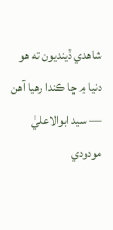شاهدي ڏينديون ته هو دنيا ۾ ڇا ڪندا رهيا آهن
— سيد ابوالاعليٰ مودودي